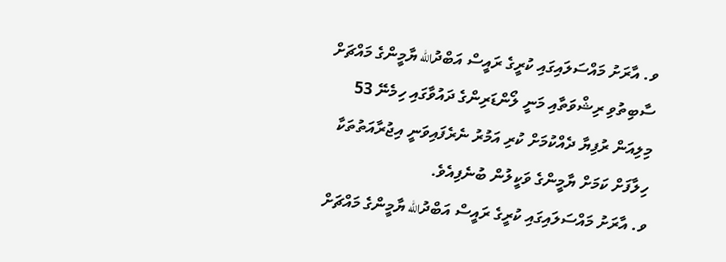ވ. އާރަށު މައްސަލައިގައި ކުރީގެ ރައީސް އަބްދުالله ޔާމީންގެ މައްޗަށް ސާބިތުވި ރިޝްވަތާއި މަނީ ލޯންޑަރިންގެ ދައުވާގައި ހިމެނޭ 53 މިލިއަން ރުފިޔާ ދެއްކުމަށް ކުރި އަމުރު ނެރެފައިވަނީ އިޖުރާއަތުތަކާ ހިލާފަށް ކަމަށް ޔާމީންގެ ވަކީލުން ބުނެފިއެވެ.
ވ. އާރަށު މައްސަލައިގައި ކުރީގެ ރައީސް އަބްދުالله ޔާމީންގެ މައްޗަށް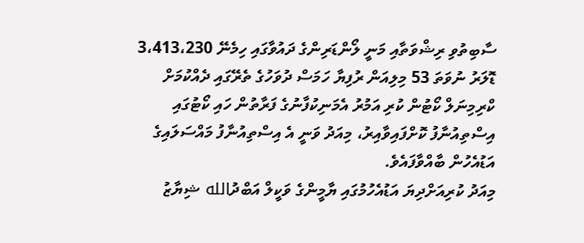ސާބިތުވި ރިޝްވަތާއި މަނީ ލޯންޑަރިންގެ ދައުވާގައި ހިމެނޭ 3،413،230 ޑޮލަރު ނުވަތަ 53 މިލިއަން ރުފިޔާ ހަމަސް ދުވަހުގެ ތެރޭގައި ދެއްކުމަށް ކްރިމިނަލް ކޯޓުން ކުރި އަމުރު އެމަނިކުފާނުގެ ފަރާތުން ހައި ކޯޓުގައި އިސްތިއުނާފު ކޮށްފައިވާއިރު، މިއަދު ވަނީ އެ އިސްތިއުނާފު މައްސަލައިގެ އަޑުއެހުން ބާއްވާފައެވެ.
މިއަދު ކުރިއަށްދިޔަ އަޑުއެހުމުގައި ޔާމީންގެ ވަކީލް އަބްދުالله ޝިޔާޒު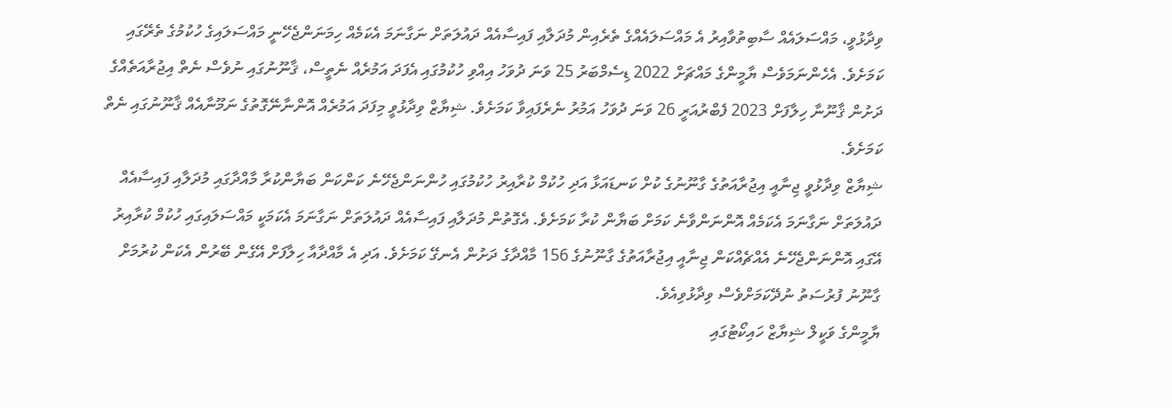ވިދާޅުވީ، މައްސަލައެއް ސާބިތުވާއިރު އެ މައްސަލައެއްގެ ތެރެއިން މުދަލާއި ފައިސާއެއް ދައުލަތަށް ނަގާނަމަ އެކަމެއް ހިމަނަންޖެހޭނީ މައްސަލައިގެ ހުކުމުގެ ތެރޭގައި ކަމަށެވެ. އެހެންނަމަވެސް ޔާމީންގެ މައްޗަށް 2022 ޑިސެމްބަރު 25 ވަނަ ދުވަހު އިއްވި ހުކުމުގައި އެފަދަ އަމުރެއް ނެތީސް، ޤާނޫނުގައި ނުވެސް ނެތް އިޖުރާއަތެއްގެ ދަށުން ޤާނޫނާ ހިލާފަށް 2023 ފެބްރުއަރީ 26 ވަނަ ދުވަހު އަމުރު ނެރެފައިވާ ކަމަށެވެ. ޝިޔާޒް ވިދާޅުވީ މިފަދަ އަމުރެއް އޮންނާނޭގޮތުގެ ނަމޫނާއެއް ޤާނޫނުގައި ނެތް ކަމަށެވެ.
ޝިޔާޒް ވިދާޅުވީ ޖިނާއީ އިޖުރާއަތުގެ ގާނޫނުގެ ކުށް ކަނޑައަޅާ އަދި ހުކުމް ކުރާއިރު ހުކުމުގައި ހުންނަންޖެހޭނެ ކަންކަން ބަޔާންކުރާ މާއްދާގައި މުދަލާއި ފައިސާއެއް ދައުލަތަށް ނަގާނަމަ އެކަމެއް އޮންނަންވާނެ ކަމަށް ބަޔާން ކުރާ ކަމަށެވެ. އެގޮތުން މުދަލާއި ފައިސާއެއް ދައުލަތަށް ނަގާނަމަ އެކަމަކީ މައްސަލައިގައި ހުކުމް ކުރާއިރު އޭގައި އޮންނަންޖެހޭނެ އެއްޗެއްކަން ޖިނާއީ އިޖުރާއަތުގެ ގާނޫނުގެ 156 މާއްދާގެ ދަށުން އެނގޭ ކަމަށެވެ. އަދި އެ މާއްދާއާ ހިލާފަށް އޭގެން ބޭރުން އެކަން ކުރުމަށް ގާނޫނު ފުރުސަތު ނުދޭކަމަށްވެސް ވިދާޅުވިއެވެ.
ޔާމީންގެ ވަކީލް ޝިޔާޒް ހައިކޯޓުގައި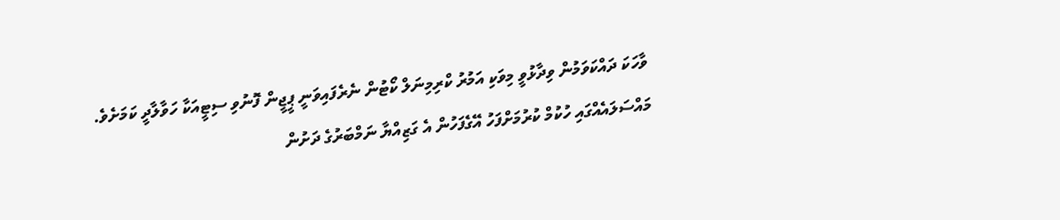ވާހަކަ ދައްކަވަމުން ވިދާޅުވީ މިވަކި އަމުރު ކްރިމިނަލް ކޯޓުން ނެރެފައިވަނީ ޕީޖީން ފޮނުވި ސިޓީއަކާ ހަވާލާދީ ކަމަށެވެ. މައްސަލައެއްގައި ހުކުމް ކުރުމަށްފަހު އޭގެފަހުން އެ ގަޒިއްޔާ ނަމްބަރުގެ ދަށުން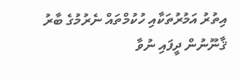އިތުރު އަމުރުތަކާއި ހުކުމްތައް ނެރުމުގެ ބާރު ޤާނޫނުން ދީފައި ނުވާ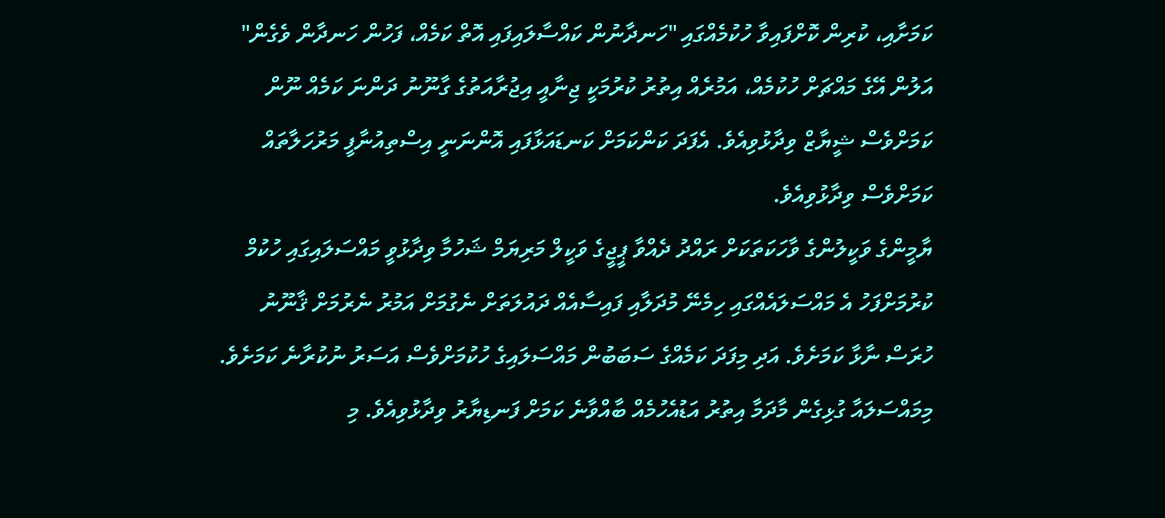ކަމަށާއި، ކުރިން ކޮށްފައިވާ ހުކުމެއްގައި "ހަނދާނުން ކައްސާލައިފައި އޮތް ކަމެއް، ފަހުން ހަނދާން ވެގެން" އަލުން އޭގެ މައްޗަށް ހުކުމެއް، އަމުރެއް އިތުރު ކުރުމަކީ ޖިނާއީ އިޖުރާއަތުގެ ގާނޫނު ދަންނަ ކަމެއް ނޫން ކަމަށްވެސް ޝީޔާޒް ވިދާޅުވިއެވެ. އެފަދަ ކަންކަމަށް ކަނޑައަޅާފައި އޮންނަނީ އިސްތިއުނާފީ މަރުހަލާތައް ކަމަށްވެސް ވިދާޅުވިއެވެ.
ޔާމީންގެ ވަކީލުންގެ ވާހަކަތަކަށް ރައްދު ދެއްވާ ޕީޖީގެ ވަކީލް މަރިޔަމް ޝަހުމާ ވިދާޅުވީ މައްސަލައިގައި ހުކުމް ކުރުމަށްފަހު އެ މައްސަލައެއްގައި ހިމެނޭ މުދަލާއި ފައިސާއެއް ދައުލަތަށް ނެގުމަށް އަމުރު ނެރުމަށް ޤާނޫނު ހުރަސް ނާޅާ ކަމަށެވެ. އަދި މިފަދަ ކަމެއްގެ ސަބަބުން މައްސަލައިގެ ހުކުމަށްވެސް އަސަރު ނުކުރާނެ ކަމަށެވެ.
މިމައްސަލައާ ގުޅިގެން މާދަމާ އިތުރު އަޑުއެހުމެއް ބާއްވާނެ ކަމަށް ފަނޑިޔާރު ވިދާޅުވިއެވެ. މި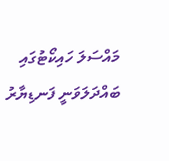މައްސަލަ ހައިކޯޓުގައި ބައްދަލަވަނީ ފަނޑިޔާރު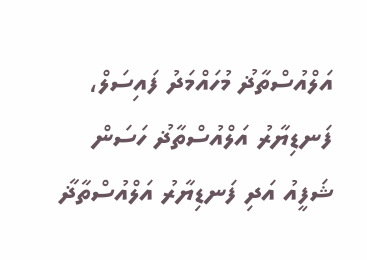އަލްއުސްތާޛު މުހައްމަދު ފައިސަލް، ފަނޑިޔާރު އަލްއުސްތާޛު ހަސަން ޝަފީއު އަދި ފަނޑިޔާރު އަލްއުސްތާޛާ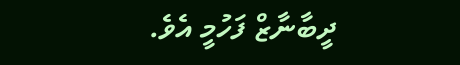ދީބާނާޒް ފަހުމީ އެވެ.